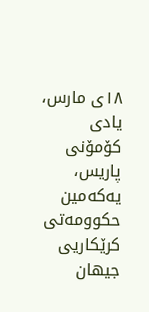١٨ی مارس، یادی کۆمۆنی پاریس، یەکەمین حکوومەتی کرێکاریی جیهان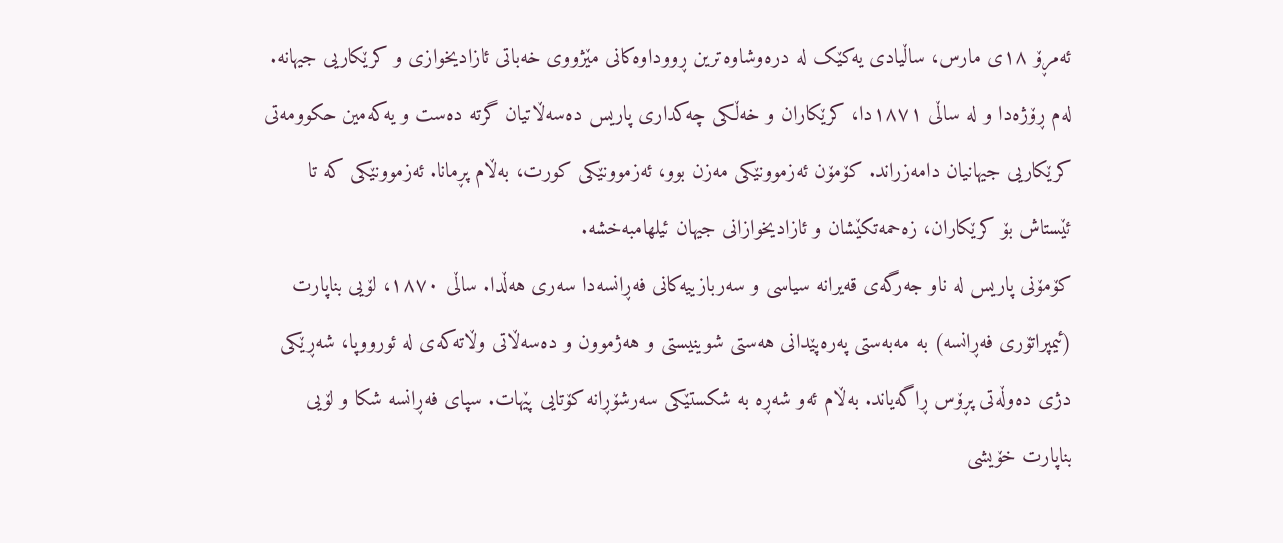ئەمڕۆ ١٨ی مارس، ساڵیادی یەکێک لە درەوشاوەترین ڕووداوەکانی مێژووی خەباتی ئازادیخوازی و کرێکاریی جیهانە. لەم ڕۆژەدا و لە ساڵی ١٨٧١دا، کرێکاران و خەڵکی چەکداری پاریس دەسەڵاتیان گرتە دەست و یەکەمین حکوومەتی کرێکاریی جیهانیان دامەزراند. کۆمۆن ئەزموونێکی مەزن بوو، ئەزموونێکی کورت، بەڵام پڕمانا. ئەزموونێکی کە تا ئێستاش بۆ کرێکاران، زەحمەتکێشان و ئازادیخوازانی جیهان ئیلهامبەخشە.
کۆمۆنی پاریس لە ناو جەرگەی قەیرانە سیاسی و سەربازییەکانی فەڕانسەدا سەری هەڵدا. ساڵی ١٨٧٠، لۆیی بناپارت (ئیمپراتۆری فەڕانسە) بە مەبەستی پەرەپێدانی هەستی شوینیستی و هەژموون و دەسەڵاتی وڵاتەکەی لە ئورووپا، شەڕێکی دژی دەوڵەتی پڕۆس ڕاگەیاند. بەڵام ئەو شەڕە بە شکستێکی سەرشۆڕانە کۆتایی پێهات. سپای فەڕانسە شکا و لۆیی بناپارت خۆیشی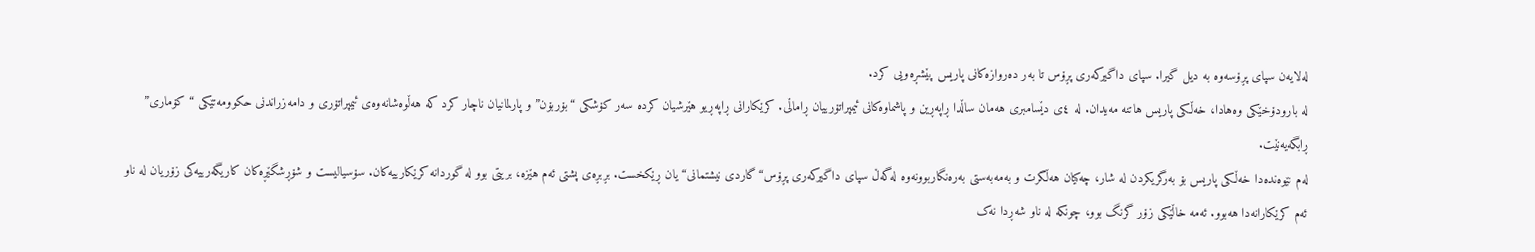لەلایەن سپای پڕۆسەوە بە دیل گیرا. سپای داگیرکەری پڕۆس تا بەر دەروازەکانی پاریس پێشڕەویی کرد.
لە بارودۆخێکی وەهادا، خەڵکی پاریس هاتنە مەیدان. لە ٤ی دێسامبری هەمان ساڵدا ڕاپەڕین و پاشماوەکانی ئیمپراتۆرییان ڕاماڵی. کرێکارانی ڕاپەڕیو هێرشیان کردە سەر کۆشکی “بۆربۆن” و پارلمانیان ناچار کرد کە هەڵوەشانەوەی ئیمپراتۆری و دامەزراندنی حکوومەتێکی “کۆماری” ڕابگەیەنێت.
لەم نێوەندەدا خەڵکی پاریس بۆ بەرگریکردن لە شار، چەکیان هەڵگرت و بەمەبەستی بەرەنگاربوونەوە لەگەڵ سپای داگیرکەری پڕۆس“گاردی نیشتمانی“یان ڕێکخست. بڕبڕەی پشتی ئەم هێزە، بریتی بوو لە گوردانە کرێکارییەکان. سۆسیالیست و شۆڕشگێڕەکان کاریگەرییەکی زۆریان لە ناو ئەم کرێکارانەدا هەبوو. ئەمە خاڵێکی زۆر گرنگ بوو، چونکە لە ناو شەڕدا نەک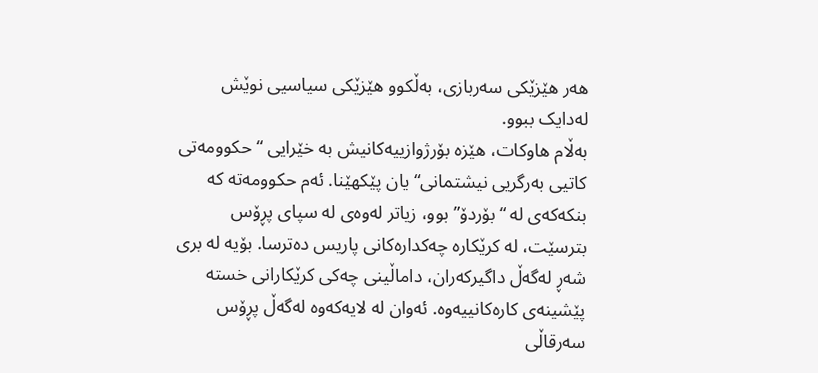هەر هێزێکی سەربازی، بەڵکوو هێزێکی سیاسیی نوێش لەدایک ببوو.
بەڵام هاوکات، هێزە بۆرژوازییەکانیش بە خێرایی “حکوومەتی کاتیی بەرگریی نیشتمانی“یان پێکهێنا. ئەم حکوومەتە کە بنکەکەی لە “بۆردۆ” بوو، زیاتر لەوەی لە سپای پڕۆس بترسێت، لە کرێکارە چەکدارەکانی پاریس دەترسا. بۆیە لە بری شەڕ لەگەڵ داگیرکەران، داماڵینی چەکی کرێکارانی خستە پێشینەی کارەکانییەوە. ئەوان لە لایەکەوە لەگەڵ پڕۆس سەرقاڵی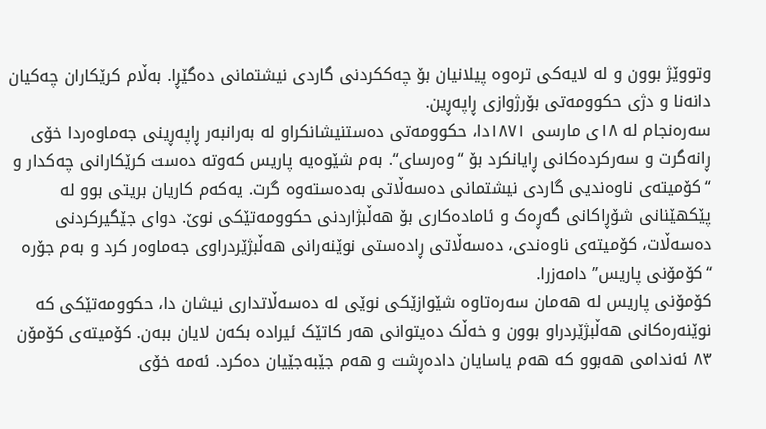وتووێژ بوون و لە لایەکی ترەوە پیلانیان بۆ چەککردنی گاردی نیشتمانی دەگێڕا. بەڵام کرێکاران چەکیان دانەنا و دژی حکوومەتی بۆرژوازی ڕاپەڕین.
سەرەنجام لە ١٨ی مارسی ١٨٧١دا، حکوومەتی دەستنیشانکراو لە بەرانبەر ڕاپەڕینی جەماوەردا خۆی ڕانەگرت و سەرکردەکانی ڕایانکرد بۆ “وەرسای“. بەم شێوەیە پاریس کەوتە دەست کرێکارانی چەکدار و “کۆمیتەی ناوەندیی گاردی نیشتمانی دەسەڵاتی بەدەستەوە گرت. یەکەم کاریان بریتی بوو لە پێکهێنانی شۆڕاکانی گەڕەک و ئامادەکاری بۆ هەڵبژاردنی حکوومەتێکی نوێ. دوای جێگیرکردنی دەسەڵات، کۆمیتەی ناوەندی، دەسەڵاتی ڕادەستی نوێنەرانی هەڵبژێردراوی جەماوەر کرد و بەم جۆرە “کۆمۆنی پاریس” دامەزرا.
کۆمۆنی پاریس لە هەمان سەرەتاوە شێوازێکی نوێی لە دەسەڵاتداری نیشان دا، حکوومەتێکی کە نوێنەرەکانی هەڵبژێردراو بوون و خەڵک دەیتوانی هەر کاتێک ئیرادە بکەن لایان ببەن. کۆمیتەی کۆمۆن ٨٣ ئەندامی هەبوو کە هەم یاسایان دادەڕشت و هەم جێبەجێیان دەکرد. ئەمە خۆی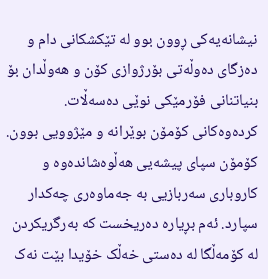نیشانەیەکی ڕوون بوو لە تێکشکانی دام و دەزگای دەوڵەتی بۆرژوازی کۆن و هەوڵدان بۆ بنیاتنانی فۆرمێکی نوێی دەسەڵات.
کردەوەکانی کۆمۆن بوێرانە و مێژوویی بوون. کۆمۆن سپای پیشەیی هەڵوەشاندەوە و کاروباری سەربازیی بە جەماوەری چەکدار سپارد. ئەم بڕیارە دەریخست کە بەرگریکردن لە کۆمەڵگا لە دەستی خەڵک خۆیدا بێت نەک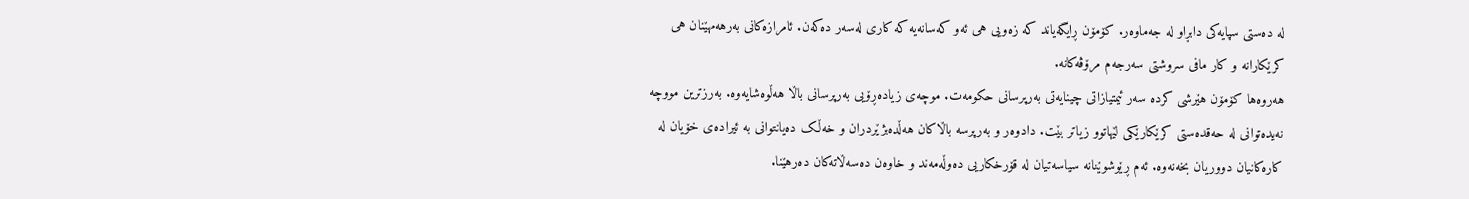لە دەستی سپایەکی دابڕاو لە جەماوەر. کۆمۆن ڕایگەیاند کە زەویی هی ئەو کەسانەیە کە کاری لەسەر دەکەن. ئامرازەکانی بەرهەمهێنان هی کرێکارانە و کار مافی سروشتی سەرجەم مرۆڤەکانە.
هەروەها کۆمۆن هێرشی کردە سەر ئیمتیازاتی چینایەتی بەرپرسانی حکومەت. موچەی زیادەڕۆیی بەرپرسانی باڵا هەڵوەشایەوە. بەرزترین مووچە نەیدەتوانی لە حەقدەستی کرێکارێکی لێهاتوو زیاتر بێت. دادوەر و بەرپرسە باڵاکان هەڵدەبژێردران و خەڵک دەیانتوانی بە ئیرادەی خۆیان لە کارەکانیان دووریان بخەنەوە. ئەم ڕێوشوێنانە سیاسەتیان لە قۆرخکاریی دەوڵەمەند و خاوەن دەسەڵاتەکان دەرهێنا.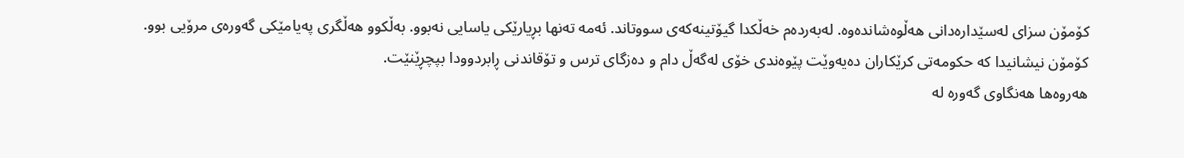کۆمۆن سزای لەسێدارەدانی هەڵوەشاندەوە. لەبەردەم خەڵکدا گیۆتینەکەی سووتاند. ئەمە تەنها بڕیارێکی یاسایی نەبوو. بەڵکوو هەڵگری پەیامێکی گەورەی مرۆیی بوو. کۆمۆن نیشانیدا کە حکومەتی کرێکاران دەیەوێت پێوەندی خۆی لەگەڵ دام و دەزگای ترس و تۆقاندنی ڕابردوودا بپچڕێنێت.
هەروەها هەنگاوی گەورە لە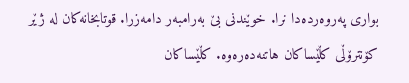بواری پەروەردەدا نرا. خوێندنی بێ بەرامبەر دامەزرا. قوتابخانەکان لە ژێر کۆنترۆڵی کڵێساکان هاتنەدەرەوە. کڵێساکان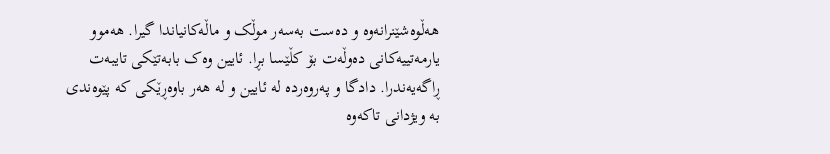هەڵوەشێنرانەوە و دەست بەسەر موڵک و ماڵەکانیاندا گیرا. هەموو یارمەتییەکانی دەوڵەت بۆ کڵێسا بڕا. ئایین وەک بابەتێکی تایبەت ڕاگەیەندرا. دادگا و پەروەردە لە ئایین و لە هەر باوەڕێکی کە پێوەندی بە ویژدانی تاکەوە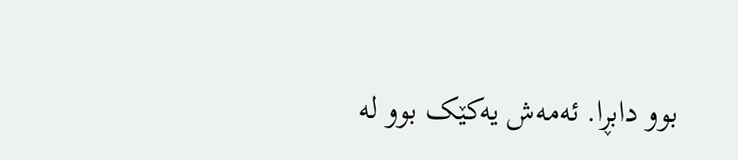بوو دابڕا. ئەمەش یەکێک بوو لە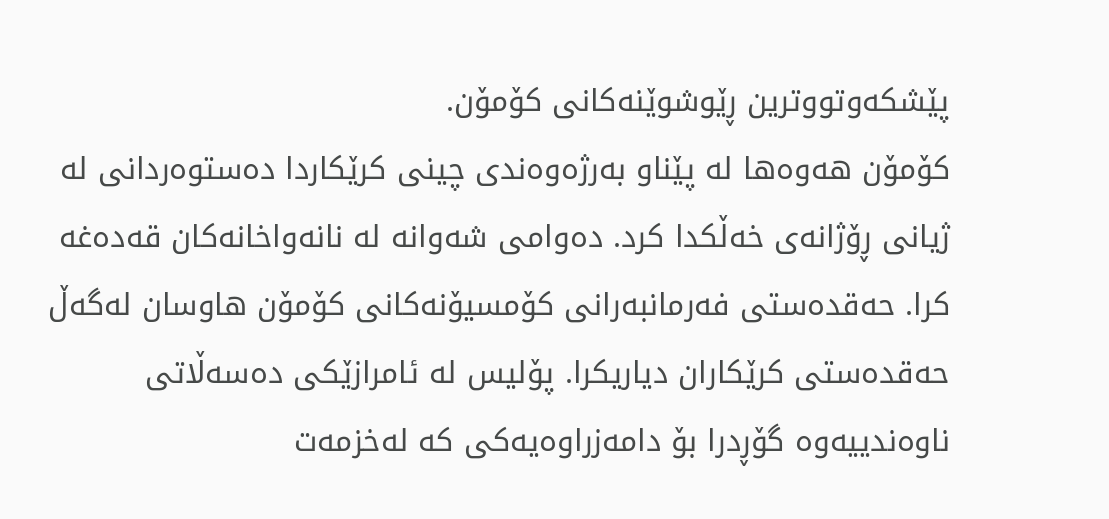پێشکەوتووترین ڕێوشوێنەکانی کۆمۆن.
کۆمۆن هەوەها لە پێناو بەرژەوەندی چینی کرێکاردا دەستوەردانی لە ژیانی ڕۆژانەی خەڵکدا کرد. دەوامی شەوانە لە نانەواخانەکان قەدەغە کرا. حەقدەستی فەرمانبەرانی کۆمسیۆنەکانی کۆمۆن هاوسان لەگەڵ حەقدەستی کرێکاران دیاریکرا. پۆلیس لە ئامرازێکی دەسەڵاتی ناوەندییەوە گۆڕدرا بۆ دامەزراوەیەکی کە لەخزمەت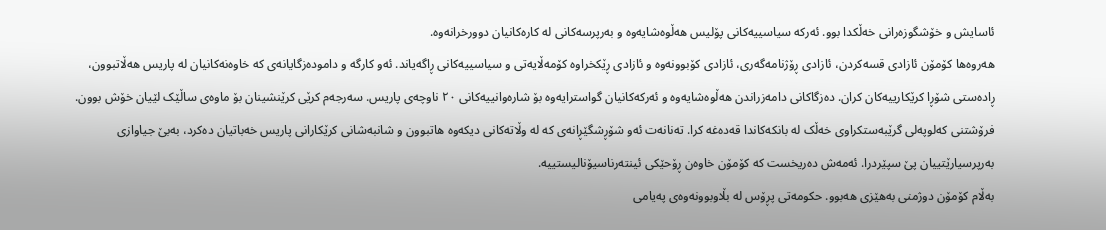ئاسایش و خۆشگوزەرانی خەڵکدا بوو. ئەرکە سیاسییەکانی پۆلیس هەڵوەشایەوە و بەرپرسەکانی لە کارەکانیان دوورخرانەوە.
هەروەها کۆمۆن ئازادی قسەکردن، ئازادی ڕۆژنامەگەری، ئازادی کۆبوونەوە و ئازادی ڕێکخراوە کۆمەڵایەتی و سیاسییەکانی ڕاگەیاند. ئەو کارگە و دامودەزگایانەی کە خاوەنەکانیان لە پاریس هەڵاتبوون، ڕادەستی شۆڕا کرێکارییەکان کران. دەزگاکانی دامەزراندن هەڵوەشایەوە و ئەرکەکانیان گواسترایەوە بۆ شارەوانییەکانی ٢٠ ناوچەی پاریس. سەرجەم کرێی کرێنشینان بۆ ماوەی ساڵێک لێیان خۆش بوون. فرۆشتنی کەلوپەلی گرێبەستکراوی خەڵک لە بانکەکاندا قەدەغە کرا. تەنانەت ئەو شۆڕشگێڕانەی کە لە وڵاتەکانی دیکەوە هاتبوون و شانبەشانی کرێکارانی پاریس خەباتیان دەکرد، بەبێ جیاوازی بەرپرسیارێتییان پێ سپێردرا. ئەمەش دەریخست کە کۆمۆن خاوەن ڕۆحێکی ئینتەرناسیۆنالیستییە.
بەڵام کۆمۆن دوژمنی بەهێزی هەبوو. حکومەتی پڕۆس لە بڵاوبوونەوەی پەیامی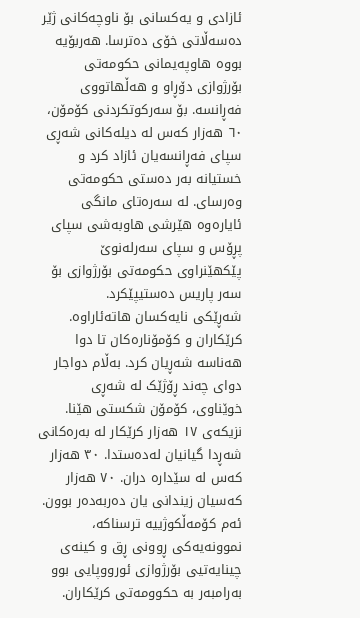ئازادی و یەکسانی بۆ ناوچەکانی ژێر دەسەڵاتی خۆی دەترسا. هەربۆیە بووە هاوپەیمانی حکومەتی بۆرژوازی دۆڕاو و هەڵهاتووی فەڕانسە. بۆ سەرکوتکردنی کۆمۆن، ٦٠ هەزار کەس لە دیلەکانی شەڕی سپای فەڕانسەیان ئازاد کرد و خستیانە بەر دەستی حکومەتی وەرسای. لە سەرەتای مانگی ئایارەوە هێرشی هاوبەشی سپای پڕۆس و سپای سەرلەنوێ پێکهێنراوی حکومەتی بۆرژوازی بۆ سەر پاریس دەستیپێکرد.
شەڕێکی نایەکسان هاتەئاراوە. کرێکاران و کۆمۆنارەکان تا دوا هەناسە شەڕیان کرد. بەڵام دواجار دوای چەند ڕۆژێک لە شەڕی خوێناوی، کۆمۆن شکستی هێنا. نزیکەی ١٧ هەزار کرێکار لە بەرەکانی شەڕدا گیانیان لەدەستدا. ٣٠ هەزار کەس لە سێدارە دران. ٧٠ هەزار کەسیان زیندانی یان دەربەدەر بوون. ئەم کۆمەڵکوژییە ترسناکە، نموونەیەکی ڕوونی ڕق و کینەی چینایەتیی بۆرژوازی ئورووپایی بوو بەرامبەر بە حکوومەتی کرێکاران.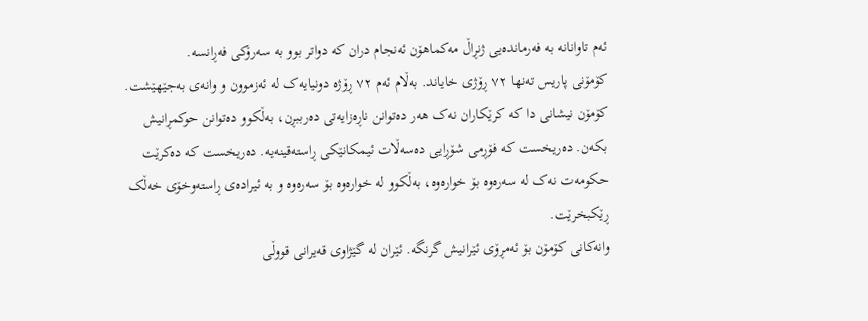ئەم تاوانانە بە فەرماندەیی ژنڕاڵ مەکماهۆن ئەنجام دران کە دواتر بوو بە سەرۆکی فەڕانسە.
کۆمۆنی پاریس تەنها ٧٢ ڕۆژی خایاند. بەڵام ئەم ٧٢ ڕۆژە دونیایەک لە ئەزموون و وانەی بەجێهێشت. کۆمۆن نیشانی دا کە کرێکاران نەک هەر دەتوانن ناڕەزایەتی دەرببڕن، بەڵکوو دەتوانن حوکمڕانیش بکەن. دەریخست کە فۆڕمی شۆڕایی دەسەڵات ئیمکانێکی ڕاستەقینەیە. دەریخست کە دەکرێت حکومەت نەک لە سەرەوە بۆ خوارەوە، بەڵکوو لە خوارەوە بۆ سەرەوە و بە ئیرادەی ڕاستەوخۆی خەڵک ڕێکبخرێت.
وانەکانی کۆمۆن بۆ ئەمڕۆی ئێرانیش گرنگە. ئێران لە گێژاوی قەیرانی قووڵی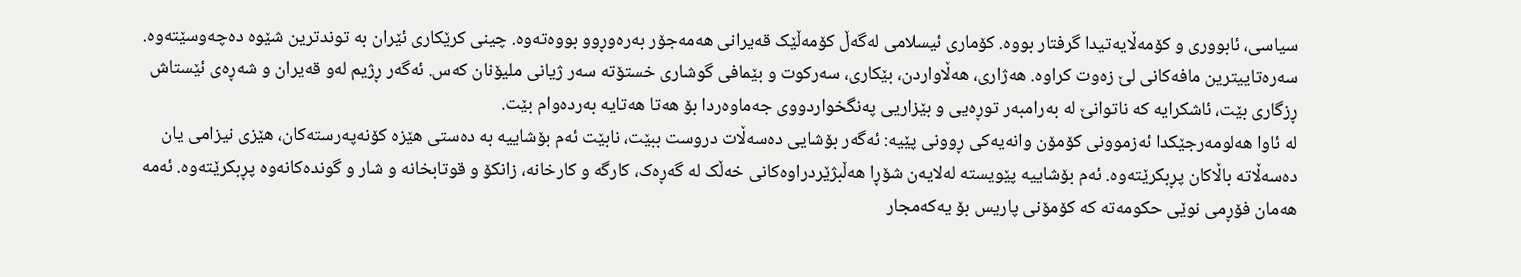سیاسی، ئابووری و کۆمەڵایەتیدا گرفتار بووە. کۆماری ئیسلامی لەگەڵ کۆمەڵێک قەیرانی هەمەجۆر بەرەوڕوو بووەتەوە. چینی کرێکاری ئێران بە توندترین شێوە دەچەوسێتەوە. سەرەتاییترین مافەکانی لێ زەوت کراوە. هەژاری، هەڵاواردن، بێکاری، سەرکوت و بێمافی گوشاری خستۆتە سەر ژیانی ملیۆنان کەس. ئەگەر ڕژیم لەو قەیران و شەڕەی ئێستاش ڕزگاری بێت، ئاشکرایە کە ناتوانێ لە بەرامبەر توڕەیی و بێزاریی پەنگخواردووی جەماوەردا بۆ هەتا هەتایە بەردەوام بێت.
لە ئاوا هەلومەرجێکدا ئەزموونی کۆمۆن وانەیەکی ڕوونی پێیە: ئەگەر بۆشایی دەسەڵات دروست ببێت، نابێت ئەم بۆشاییە بە دەستی هێزە کۆنەپەرستەکان، هێزی نیزامی یان دەسەڵاتە باڵاکان پڕبکرێتەوە. ئەم بۆشاییە پێویستە لەلایەن شۆڕا هەڵبژێردراوەکانی خەڵک لە گەڕەک، کارگە و کارخانه، زانکۆ و قوتابخانە و شار و گوندەکانەوە پڕبکرێتەوە. ئەمە هەمان فۆڕمی نوێی حکومەتە کە کۆمۆنی پاریس بۆ یەکەمجار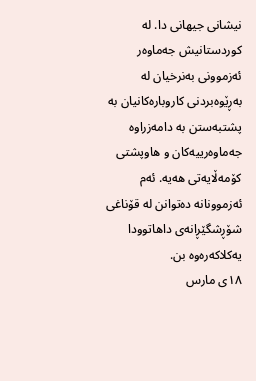نیشانی جیهانی دا. لە کوردستانیش جەماوەر ئەزموونی بەنرخیان لە بەڕێوەبردنی کاروبارەکانیان بە پشتبەستن بە دامەزراوە جەماوەرییەکان و هاوپشتی کۆمەڵایەتی هەیە. ئەم ئەزموونانە دەتوانن لە قۆناغی شۆڕشگێڕانەی داهاتوودا یەکلاکەرەوە بن.
١٨ی مارس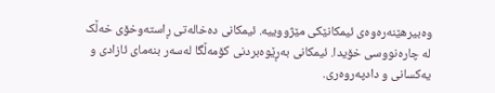وەبیرهێنەرەوەی ئیمکانێکی مێژووییە. ئیمکانی دەخالەتی ڕاستەوخۆی خەڵک لە چارەنووسی خۆیدا. ئیمکانی بەڕێوەبردنی کۆمەڵگا لەسەر بنەمای ئازادی و یەکسانی و دادپەروەری.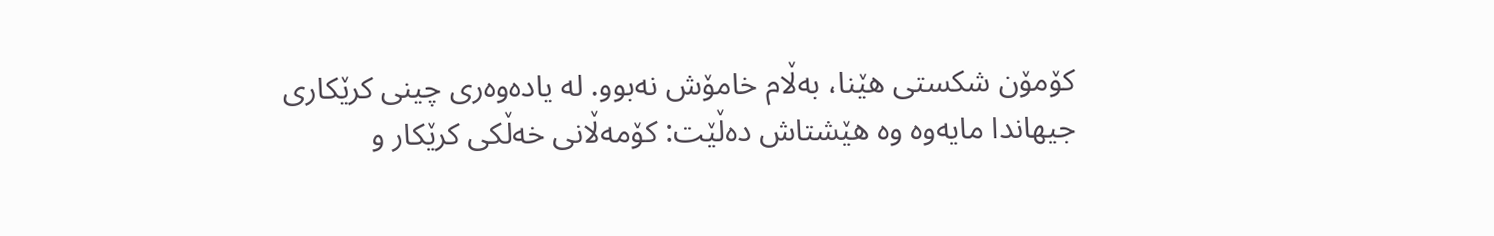کۆمۆن شکستی هێنا، بەڵام خامۆش نەبوو. لە یادەوەری چینی کرێکاری جیهاندا مایەوە وە هێشتاش دەڵێت: کۆمەڵانی خەڵکی کرێکار و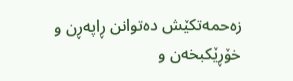زەحمەتکێش دەتوانن ڕاپەڕن و خۆڕێکبخەن و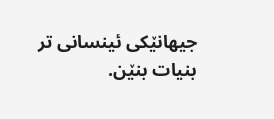جیهانێکی ئینسانی تر بنیات بنێن.